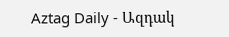Aztag Daily - Ազդակ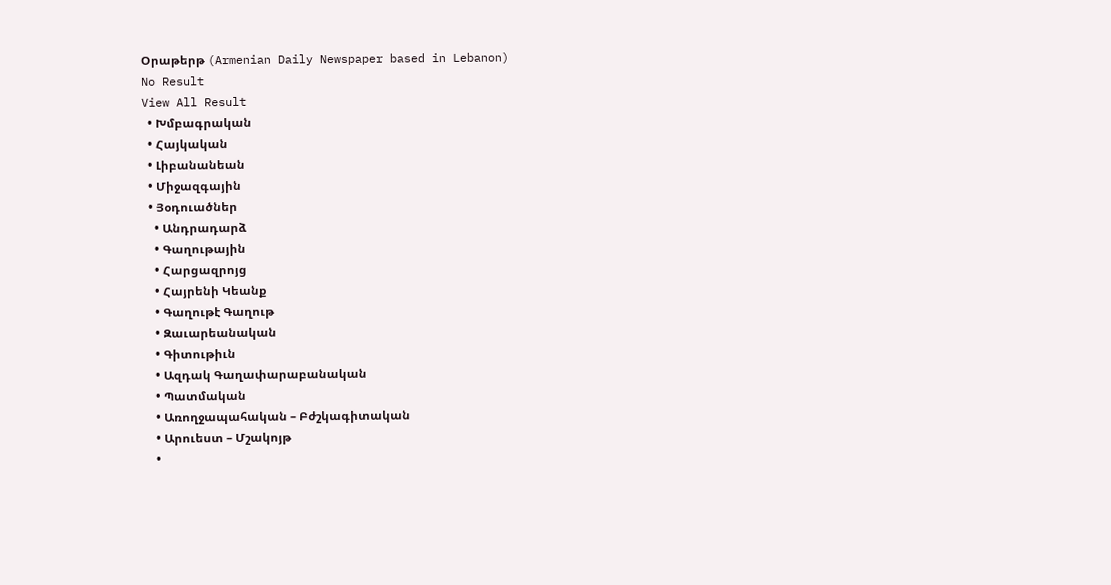Օրաթերթ (Armenian Daily Newspaper based in Lebanon)
No Result
View All Result
  • Խմբագրական
  • Հայկական
  • Լիբանանեան
  • Միջազգային
  • Յօդուածներ
    • Անդրադարձ
    • Գաղութային
    • Հարցազրոյց
    • Հայրենի Կեանք
    • Գաղութէ Գաղութ
    • Զաւարեանական
    • Գիտութիւն
    • Ազդակ Գաղափարաբանական
    • Պատմական
    • Առողջապահական – Բժշկագիտական
    • Արուեստ – Մշակոյթ
    •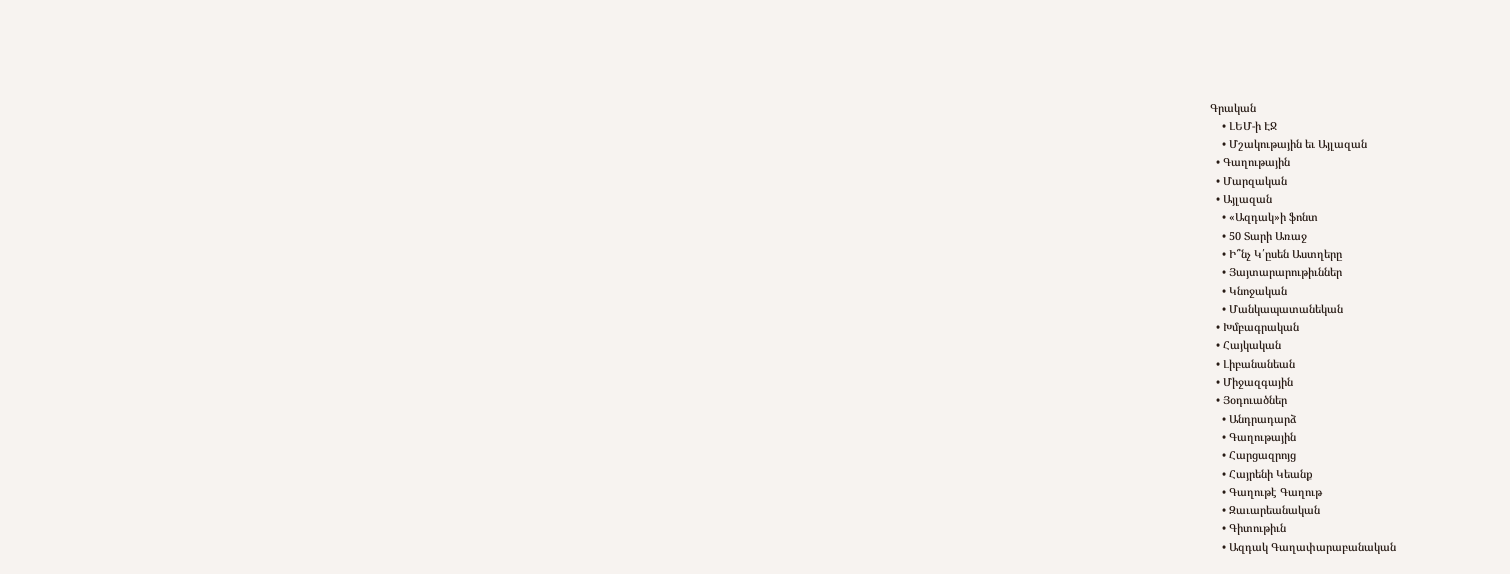Գրական
    • ԼԵՄ-ի ԷՋ
    • Մշակութային եւ Այլազան
  • Գաղութային
  • Մարզական
  • Այլազան
    • «Ազդակ»ի ֆոնտ
    • 50 Տարի Առաջ
    • Ի՞նչ Կ՛ըսեն Աստղերը
    • Յայտարարութիւններ
    • Կնոջական
    • Մանկապատանեկան
  • Խմբագրական
  • Հայկական
  • Լիբանանեան
  • Միջազգային
  • Յօդուածներ
    • Անդրադարձ
    • Գաղութային
    • Հարցազրոյց
    • Հայրենի Կեանք
    • Գաղութէ Գաղութ
    • Զաւարեանական
    • Գիտութիւն
    • Ազդակ Գաղափարաբանական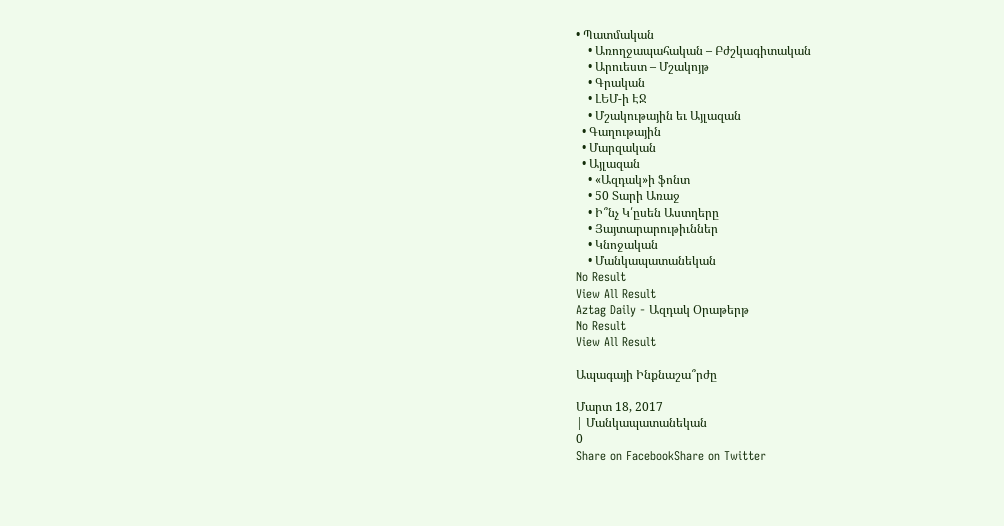• Պատմական
    • Առողջապահական – Բժշկագիտական
    • Արուեստ – Մշակոյթ
    • Գրական
    • ԼԵՄ-ի ԷՋ
    • Մշակութային եւ Այլազան
  • Գաղութային
  • Մարզական
  • Այլազան
    • «Ազդակ»ի ֆոնտ
    • 50 Տարի Առաջ
    • Ի՞նչ Կ՛ըսեն Աստղերը
    • Յայտարարութիւններ
    • Կնոջական
    • Մանկապատանեկան
No Result
View All Result
Aztag Daily - Ազդակ Օրաթերթ
No Result
View All Result

Ապագայի Ինքնաշա՞րժը

Մարտ 18, 2017
| Մանկապատանեկան
0
Share on FacebookShare on Twitter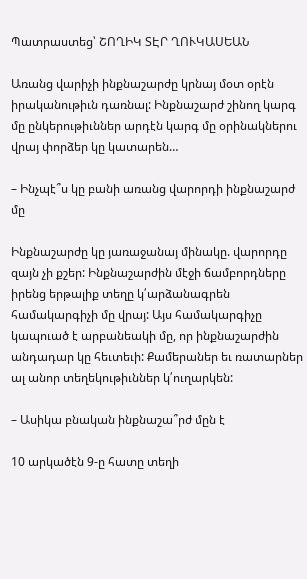Պատրաստեց՝ ՇՈՂԻԿ ՏԷՐ ՂՈՒԿԱՍԵԱՆ

Առանց վարիչի ինքնաշարժը կրնայ մօտ օրէն իրականութիւն դառնալ: Ինքնաշարժ շինող կարգ մը ընկերութիւններ արդէն կարգ մը օրինակներու վրայ փորձեր կը կատարեն…

– Ինչպէ՞ս կը բանի առանց վարորդի ինքնաշարժ մը

Ինքնաշարժը կը յառաջանայ մինակը. վարորդը զայն չի քշեր: Ինքնաշարժին մէջի ճամբորդները իրենց երթալիք տեղը կ՛արձանագրեն համակարգիչի մը վրայ: Այս համակարգիչը կապուած է արբանեակի մը, որ ինքնաշարժին անդադար կը հեւտեւի: Քամերաներ եւ ռատարներ ալ անոր տեղեկութիւններ կ՛ուղարկեն:

– Ասիկա բնական ինքնաշա՞րժ մըն է

10 արկածէն 9-ը հատը տեղի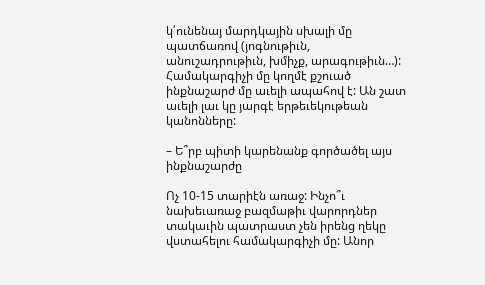կ՛ունենայ մարդկային սխալի մը պատճառով (յոգնութիւն, անուշադրութիւն, խմիչք, արագութիւն…): Համակարգիչի մը կողմէ քշուած ինքնաշարժ մը աւելի ապահով է: Ան շատ աւելի լաւ կը յարգէ երթեւեկութեան կանոնները:

– Ե՞րբ պիտի կարենանք գործածել այս ինքնաշարժը

Ոչ 10-15 տարիէն առաջ: Ինչո՞ւ նախեւառաջ բազմաթիւ վարորդներ տակաւին պատրաստ չեն իրենց ղեկը վստահելու համակարգիչի մը: Անոր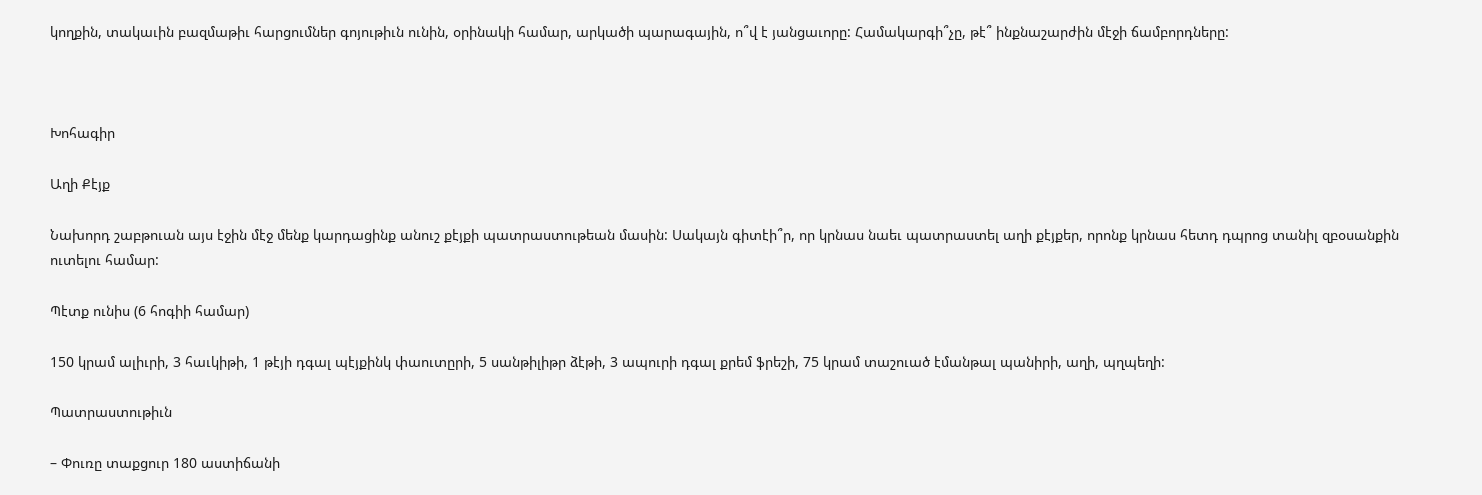կողքին, տակաւին բազմաթիւ հարցումներ գոյութիւն ունին, օրինակի համար, արկածի պարագային, ո՞վ է յանցաւորը: Համակարգի՞չը, թէ՞ ինքնաշարժին մէջի ճամբորդները:



Խոհագիր

Աղի Քէյք

Նախորդ շաբթուան այս էջին մէջ մենք կարդացինք անուշ քէյքի պատրաստութեան մասին: Սակայն գիտէի՞ր, որ կրնաս նաեւ պատրաստել աղի քէյքեր, որոնք կրնաս հետդ դպրոց տանիլ զբօսանքին ուտելու համար:

Պէտք ունիս (6 հոգիի համար)

150 կրամ ալիւրի, 3 հաւկիթի, 1 թէյի դգալ պէյքինկ փաուտըրի, 5 սանթիլիթր ձէթի, 3 ապուրի դգալ քրեմ ֆրեշի, 75 կրամ տաշուած էմանթալ պանիրի, աղի, պղպեղի:

Պատրաստութիւն

– Փուռը տաքցուր 180 աստիճանի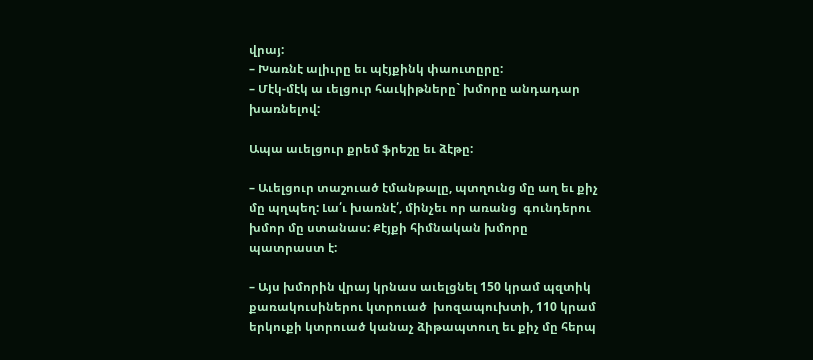վրայ:
– Խառնէ ալիւրը եւ պէյքինկ փաուտըրը:
– Մէկ-մէկ ա ւելցուր հաւկիթները` խմորը անդադար խառնելով:

Ապա աւելցուր քրեմ ֆրեշը եւ ձէթը:

– Աւելցուր տաշուած էմանթալը, պտղունց մը աղ եւ քիչ մը պղպեղ: Լա՛ւ խառնէ՛, մինչեւ որ առանց  գունդերու խմոր մը ստանաս: Քէյքի հիմնական խմորը պատրաստ է:

– Այս խմորին վրայ կրնաս աւելցնել 150 կրամ պզտիկ քառակուսիներու կտրուած  խոզապուխտի, 110 կրամ երկուքի կտրուած կանաչ ձիթապտուղ եւ քիչ մը հերպ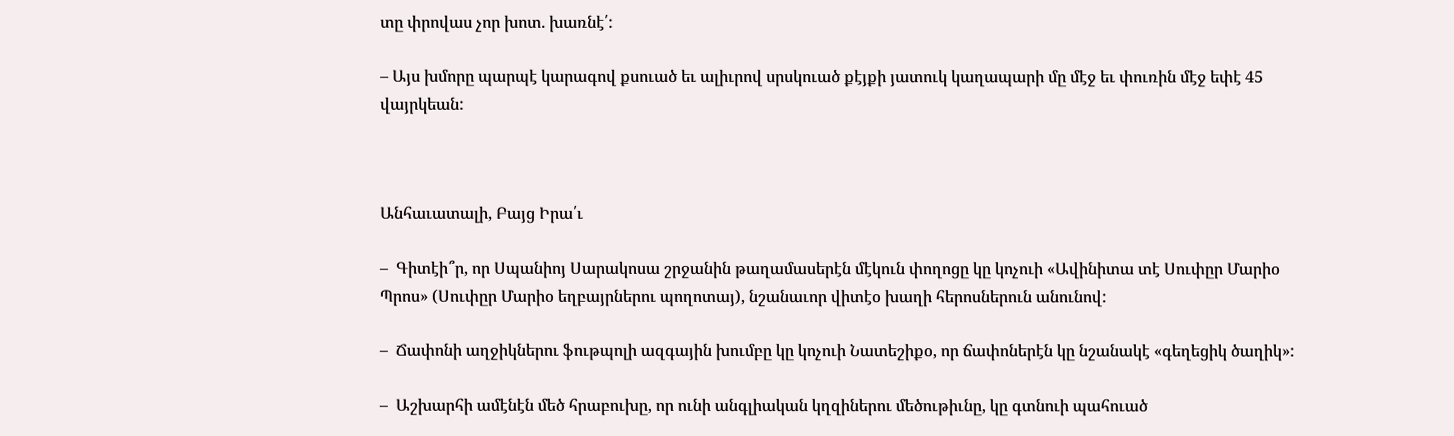տը փրովաս չոր խոտ. խառնէ՛:

– Այս խմորը պարպէ կարագով քսուած եւ ալիւրով սրսկուած քէյքի յատուկ կաղապարի մը մէջ եւ փուռին մէջ եփէ 45 վայրկեան:



Անհաւատալի, Բայց Իրա՛ւ

–  Գիտէի՞ր, որ Սպանիոյ Սարակոսա շրջանին թաղամասերէն մէկուն փողոցը կը կոչուի «Ավինիտա տէ Սուփըր Մարիօ Պրոս» (Սուփըր Մարիօ եղբայրներու պողոտայ), նշանաւոր վիտէօ խաղի հերոսներուն անունով:

–  Ճափոնի աղջիկներու ֆութպոլի ազգային խումբը կը կոչուի Նատեշիքօ, որ ճափոներէն կը նշանակէ «գեղեցիկ ծաղիկ»:

–  Աշխարհի ամէնէն մեծ հրաբուխը, որ ունի անգլիական կղզիներու մեծութիւնը, կը գտնուի պահուած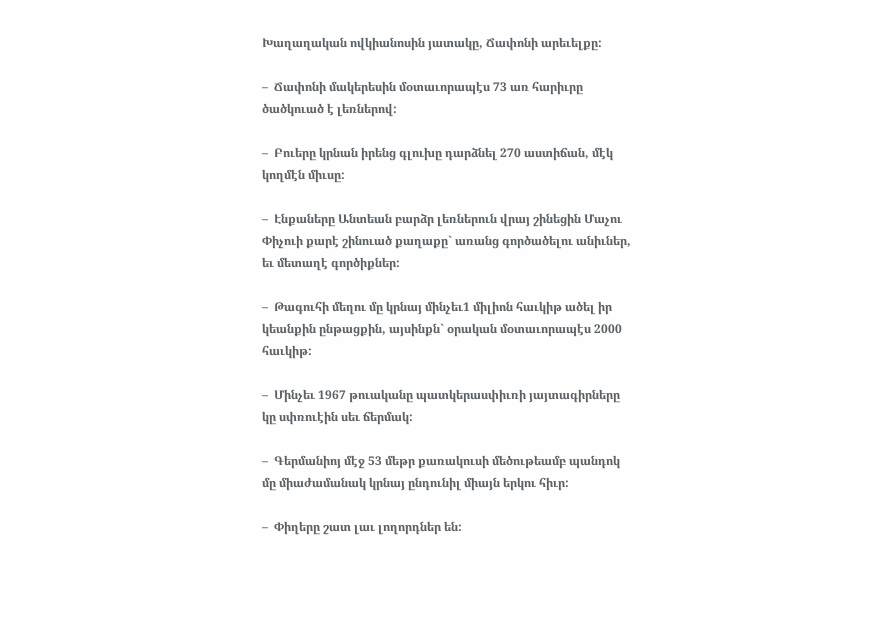Խաղաղական ովկիանոսին յատակը, Ճափոնի արեւելքը:

–  Ճափոնի մակերեսին մօտաւորապէս 73 առ հարիւրը ծածկուած է լեռներով:

–  Բուերը կրնան իրենց գլուխը դարձնել 270 աստիճան, մէկ կողմէն միւսը:

–  Էնքաները Անտեան բարձր լեռներուն վրայ շինեցին Մաչու Փիչուի քարէ շինուած քաղաքը` առանց գործածելու անիւներ, եւ մետաղէ գործիքներ:

–  Թագուհի մեղու մը կրնայ մինչեւ1 միլիոն հաւկիթ ածել իր կեանքին ընթացքին, այսինքն` օրական մօտաւորապէս 2000 հաւկիթ:

–  Մինչեւ 1967 թուականը պատկերասփիւռի յայտագիրները կը սփռուէին սեւ ճերմակ:

–  Գերմանիոյ մէջ 53 մեթր քառակուսի մեծութեամբ պանդոկ մը միաժամանակ կրնայ ընդունիլ միայն երկու հիւր:

–  Փիղերը շատ լաւ լողորդներ են: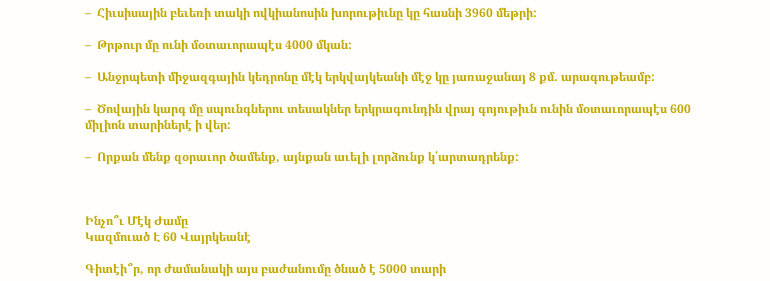–  Հիւսիսային բեւեռի տակի ովկիանոսին խորութիւնը կը հասնի 3960 մեթրի:

–  Թրթուր մը ունի մօտաւորապէս 4000 մկան:

–  Անջրպետի միջազգային կեդրոնը մէկ երկվայկեանի մէջ կը յառաջանայ 8 քմ. արագութեամբ:

–  Ծովային կարգ մը սպունգներու տեսակներ երկրագունդին վրայ գոյութիւն ունին մօտաւորապէս 600 միլիոն տարիներէ ի վեր:

–  Որքան մենք զօրաւոր ծամենք, այնքան աւելի լորձունք կ՛արտադրենք:



Ինչո՞ւ Մէկ Ժամը
Կազմուած Է 60 Վայրկեանէ

Գիտէի՞ր, որ ժամանակի այս բաժանումը ծնած է 5000 տարի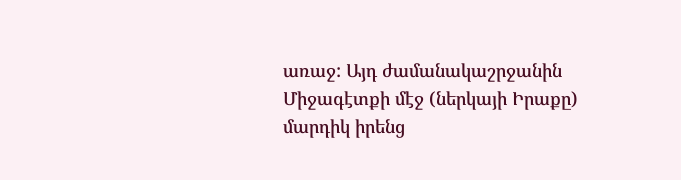առաջ: Այդ ժամանակաշրջանին Միջագէտքի մէջ (ներկայի Իրաքը) մարդիկ իրենց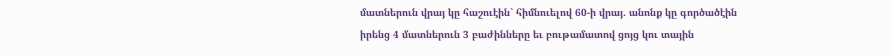մատներուն վրայ կը հաշուէին` հիմնուելով 60-ի վրայ. անոնք կը գործածէին իրենց 4 մատներուն 3 բաժինները եւ բութամատով ցոյց կու տային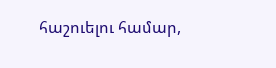հաշուելու համար,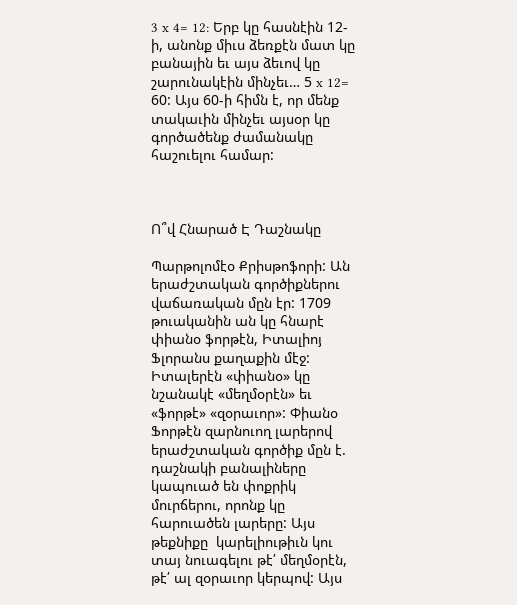3 x 4= 12: Երբ կը հասնէին 12-ի, անոնք միւս ձեռքէն մատ կը բանային եւ այս ձեւով կը շարունակէին մինչեւ… 5 x 12= 60: Այս 60-ի հիմն է, որ մենք տակաւին մինչեւ այսօր կը գործածենք ժամանակը հաշուելու համար:



Ո՞վ Հնարած Է Դաշնակը

Պարթոլոմէօ Քրիսթոֆորի: Ան երաժշտական գործիքներու վաճառական մըն էր: 1709 թուականին ան կը հնարէ փիանօ ֆորթէն, Իտալիոյ Ֆլորանս քաղաքին մէջ: Իտալերէն «փիանօ» կը նշանակէ «մեղմօրէն» եւ «ֆորթէ» «զօրաւոր»: Փիանօ Ֆորթէն զարնուող լարերով երաժշտական գործիք մըն է. դաշնակի բանալիները կապուած են փոքրիկ մուրճերու, որոնք կը հարուածեն լարերը: Այս թեքնիքը  կարելիութիւն կու տայ նուագելու թէ՛ մեղմօրէն, թէ՛ ալ զօրաւոր կերպով: Այս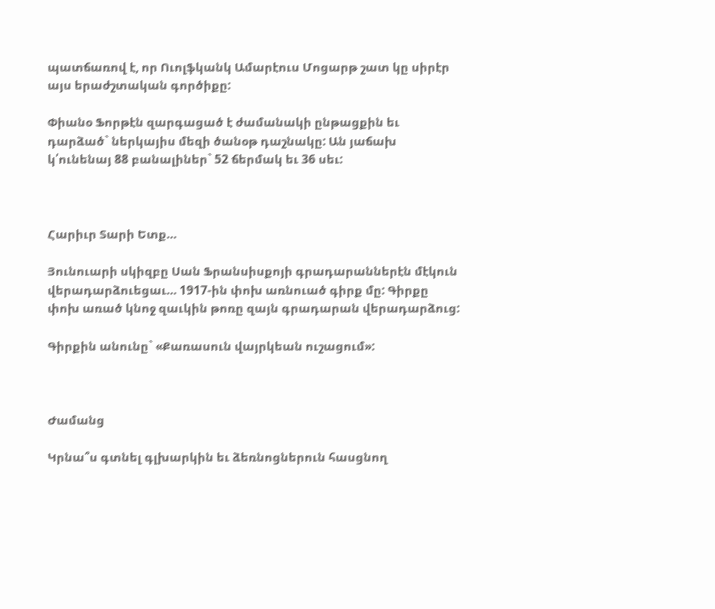պատճառով է, որ Ուոլֆկանկ Ամարէուս Մոցարթ շատ կը սիրէր այս երաժշտական գործիքը:

Փիանօ Ֆորթէն զարգացած է ժամանակի ընթացքին եւ դարձած` ներկայիս մեզի ծանօթ դաշնակը: Ան յաճախ կ՛ունենայ 88 բանալիներ` 52 ճերմակ եւ 36 սեւ:



Հարիւր Տարի Ետք…

Յունուարի սկիզբը Սան Ֆրանսիսքոյի գրադարաններէն մէկուն վերադարձուեցաւ… 1917-ին փոխ առնուած գիրք մը: Գիրքը փոխ առած կնոջ զաւկին թոռը զայն գրադարան վերադարձուց:

Գիրքին անունը` «Քառասուն վայրկեան ուշացում»:



Ժամանց

Կրնա՞ս գտնել գլխարկին եւ ձեռնոցներուն հասցնող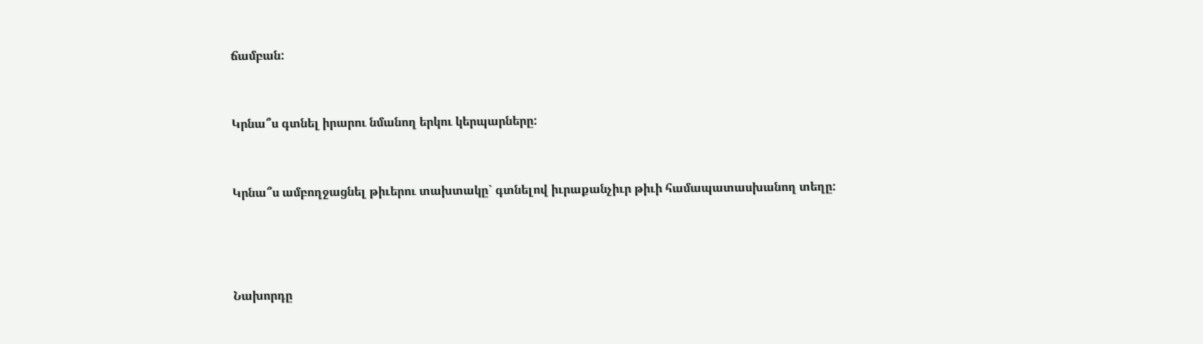ճամբան:



Կրնա՞ս գտնել իրարու նմանող երկու կերպարները:



Կրնա՞ս ամբողջացնել թիւերու տախտակը` գտնելով իւրաքանչիւր թիւի համապատասխանող տեղը:





Նախորդը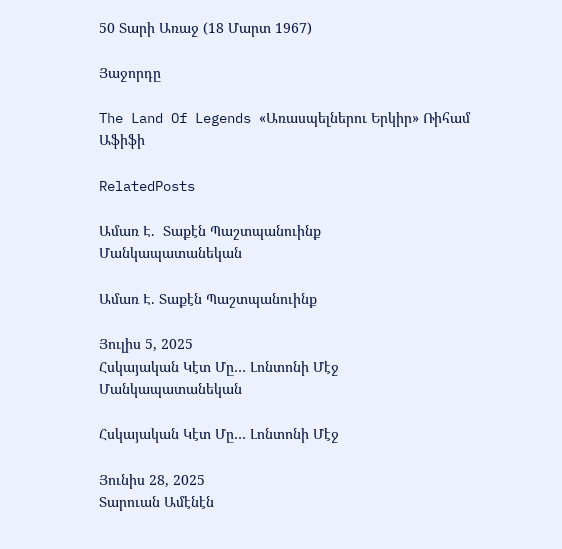50 Տարի Առաջ (18 Մարտ 1967)

Յաջորդը

The Land Of Legends «Առասպելներու Երկիր» Ռիհամ Աֆիֆի

RelatedPosts

Ամառ Է.  Տաքէն Պաշտպանուինք
Մանկապատանեկան

Ամառ Է. Տաքէն Պաշտպանուինք

Յուլիս 5, 2025
Հսկայական Կէտ Մը… Լոնտոնի Մէջ
Մանկապատանեկան

Հսկայական Կէտ Մը… Լոնտոնի Մէջ

Յունիս 28, 2025
Տարուան Ամէնէն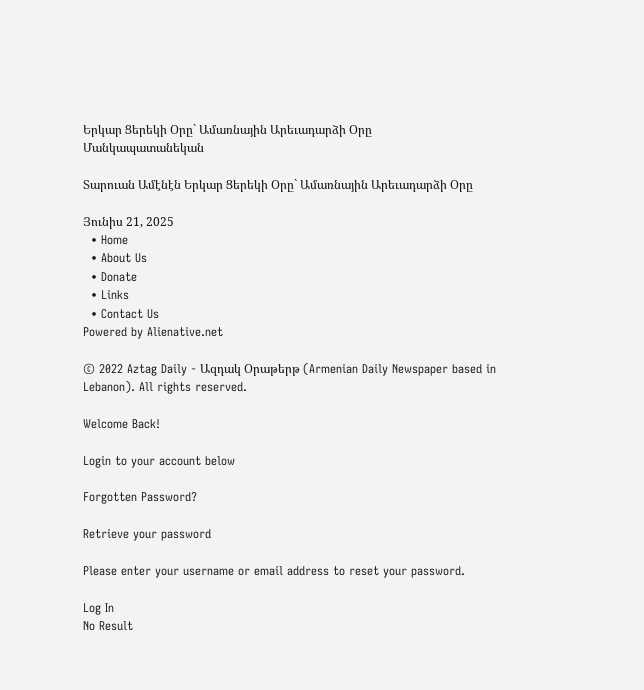Երկար Ցերեկի Օրը` Ամառնային Արեւադարձի Օրը
Մանկապատանեկան

Տարուան Ամէնէն Երկար Ցերեկի Օրը` Ամառնային Արեւադարձի Օրը

Յունիս 21, 2025
  • Home
  • About Us
  • Donate
  • Links
  • Contact Us
Powered by Alienative.net

© 2022 Aztag Daily - Ազդակ Օրաթերթ (Armenian Daily Newspaper based in Lebanon). All rights reserved.

Welcome Back!

Login to your account below

Forgotten Password?

Retrieve your password

Please enter your username or email address to reset your password.

Log In
No Result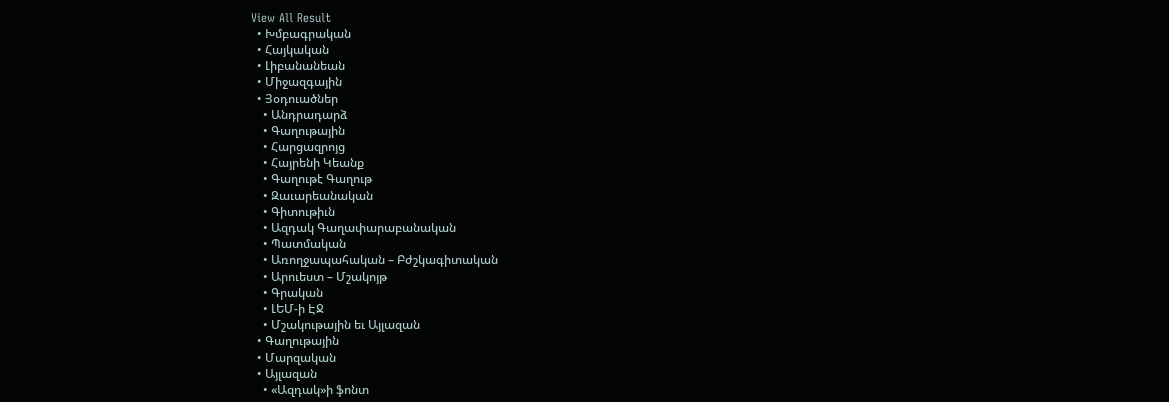View All Result
  • Խմբագրական
  • Հայկական
  • Լիբանանեան
  • Միջազգային
  • Յօդուածներ
    • Անդրադարձ
    • Գաղութային
    • Հարցազրոյց
    • Հայրենի Կեանք
    • Գաղութէ Գաղութ
    • Զաւարեանական
    • Գիտութիւն
    • Ազդակ Գաղափարաբանական
    • Պատմական
    • Առողջապահական – Բժշկագիտական
    • Արուեստ – Մշակոյթ
    • Գրական
    • ԼԵՄ-ի ԷՋ
    • Մշակութային եւ Այլազան
  • Գաղութային
  • Մարզական
  • Այլազան
    • «Ազդակ»ի ֆոնտ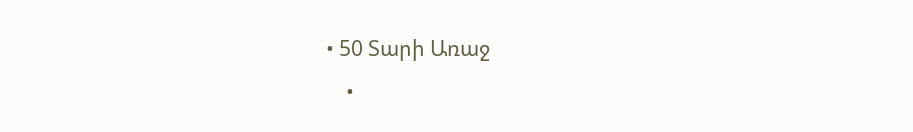• 50 Տարի Առաջ
    •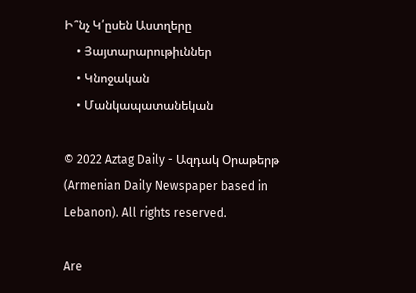Ի՞նչ Կ՛ըսեն Աստղերը
    • Յայտարարութիւններ
    • Կնոջական
    • Մանկապատանեկան

© 2022 Aztag Daily - Ազդակ Օրաթերթ (Armenian Daily Newspaper based in Lebanon). All rights reserved.

Are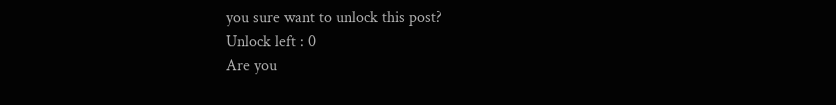you sure want to unlock this post?
Unlock left : 0
Are you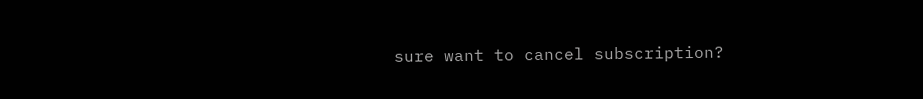sure want to cancel subscription?